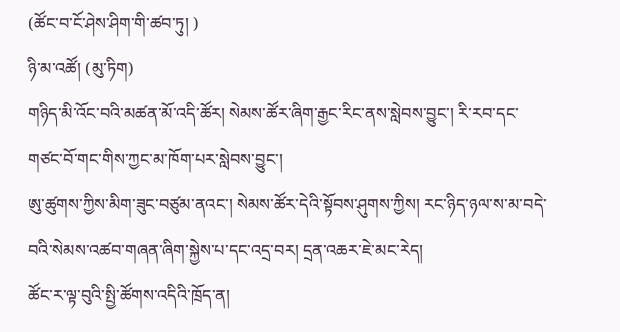(ཚོང་བ་ངོ་ཤེས་ཤིག་གི་ཚབ་ཏུ། )
ཉི་མ་འཚོ། (མུ་ཏིག)
གཉིད་མི་འོང་བའི་མཚན་མོ་འདི་ཚོར། སེམས་ཚོར་ཞིག་རྒྱང་རིང་ནས་སླེབས་བྱུང་། རི་རབ་དང་གཙང་བོ་གང་གིས་ཀྱང་མ་ཁོག་པར་སླེབས་བྱུང་།
ཨུ་ཚུགས་ཀྱིས་མིག་ཟུང་བཙུམ་ནའང་། སེམས་ཚོར་དེའི་སྟོབས་ཤུགས་ཀྱིས། རང་ཉིད་ཉལ་ས་མ་བདེ་བའི་སེམས་འཚབ་གཞན་ཞིག་སྐྱེས་པ་དང་འདྲ་བར། དྲན་འཆར་ཇེ་མང་རེད།
ཚོང་ར་ལྟ་བུའི་སྤྱི་ཚོགས་འདིའི་ཁྲོད་ན།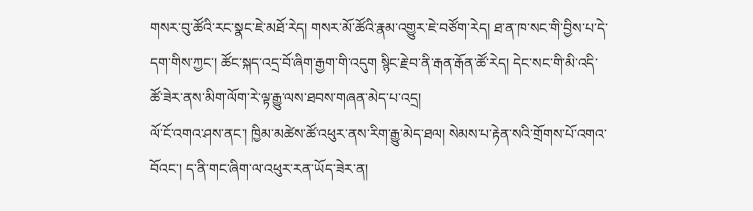གསར་བུ་ཚོའི་རང་སྣང་ཇེ་མཐོ་རེད། གསར་མོ་ཚོའི་རྣམ་འགྱུར་ཇེ་བཙོག་རེད། ཐ་ན་ཁ་སང་གི་བྱིས་པ་དེ་དག་གིས་ཀྱང་། ཚོང་སྐད་འདྲ་བོ་ཞིག་རྒྱག་གི་འདུག སྙིང་རྗེ་བ་ནི་རྒན་རྒོན་ཚོ་རེད། དེང་སང་གི་མི་འདི་ཚོ་ཟེར་ནས་མིག་ལོག་རེ་ལྟ་རྒྱུ་ལས་ཐབས་གཞན་མེད་པ་འདྲ།
ལོ་ངོ་འགའ་ཤས་ནང་། ཁྱིམ་མཚེས་ཚོ་འཕུར་ནས་རིག་རྒྱུ་མེད་ཐལ། སེམས་པ་རྟེན་སའི་གྲོགས་པོ་འགའ་བོའང་། ད་ནི་གང་ཞིག་ལ་འཕུར་རན་ཡོད་ཟེར་ན།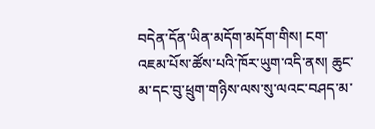བདེན་དོན་ཡིན་མདོག་མདོག་གིས། ངག་འཇམ་པོས་ཚོས་པའི་ཁོར་ཡུག་འདི་ནས། ཆུང་མ་དང་བུ་ཕྲུག་གཉིས་ལས་སུ་ལའང་བཤད་མ་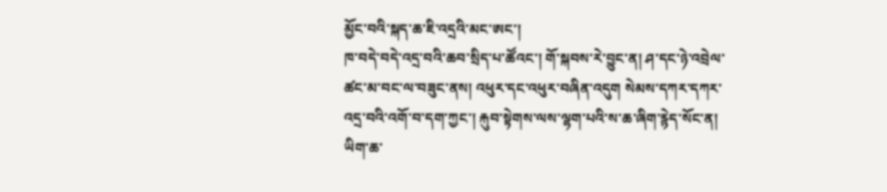མྱོང་བའི་སྐད་ཆ་ཇི་འདྲའི་མང་ཨང་།
ཁ་བདེ་བདེ་འདྲ་བའི་ཆབ་སྲིད་པ་ཚོའང་། གོ་སྐབས་རེ་བྱུང་ན། ཤ་དང་ཉེ་འབྲེལ་ཚང་མ་བང་ལ་བཟུང་ནས། འཕུར་དང་འཕུར་བཞིན་འདུག སེམས་དཀར་དཀར་འདྲ་བའི་འགོ་བ་དག་ཀྱང་། རྐུབ་སྟེགས་ལས་ལྷག་པའི་ས་ཆ་ཞིག་རྙེད་སོང་ན། ཡིག་ཆ་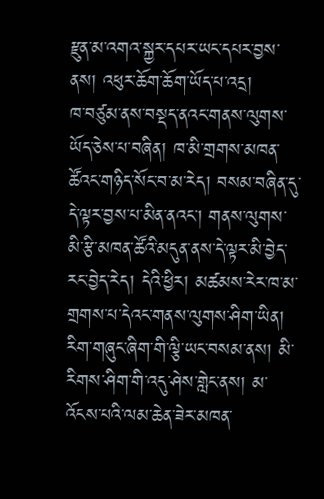རྫུན་མ་འགའ་སྐྱར་དཔར་ཡང་དཔར་བྱས་ནས། འཕུར་ཆོག་ཆོག་ཡོད་པ་འདྲ།
ཁ་བཙུམ་ནས་བསྡད་ནའང་གནས་ལུགས་ཡོད་ཅེས་པ་བཞིན། ཁ་མི་གྲགས་མཁན་ཚོའང་གཉིད་སོང་བ་མ་རེད། བསམ་བཞིན་དུ་དེ་ལྟར་བྱས་པ་མིན་ནའང་། གནས་ལུགས་མི་རྩི་མཁན་ཚོའི་མདུན་ནས་དེ་ལྟར་མི་བྱེད་རང་བྱེད་རེད། དེའི་ཕྱིར། མཚམས་རེར་ཁ་མ་གྲགས་པ་དེའང་གནས་ལུགས་ཤིག་ཡིན།
རིག་གཞུང་ཞིག་གི་ལྕི་ཡང་བསམ་ནས། མི་རིགས་ཤིག་གི་འདུ་ཤེས་གླེང་ནས། མ་འོངས་པའི་ལམ་ཆེན་ཟེར་མཁན་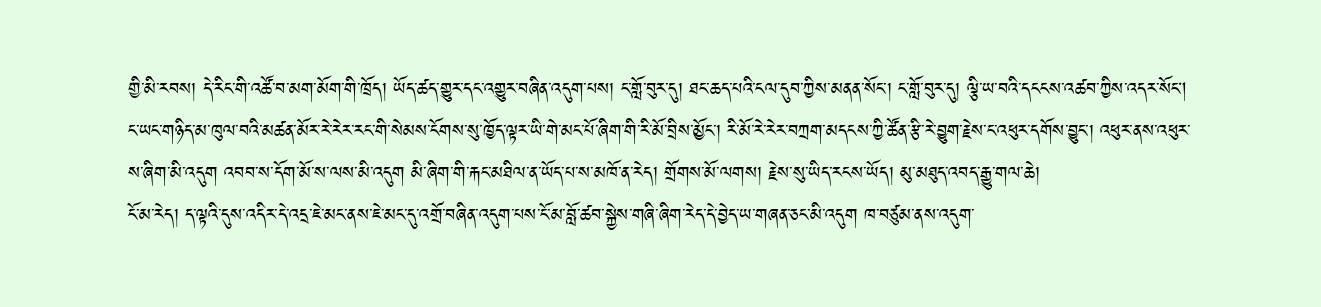གྱི་མི་རབས། དེ་རིང་གི་འཚོ་བ་མག་མོག་གི་ཁྲོད། ཡོད་ཚད་གྱུར་དང་འགྱུར་བཞིན་འདུག་པས། ང་གློ་བུར་དུ། ཐང་ཆད་པའི་ངལ་དུབ་ཀྱིས་མནན་སོང་། ང་གློ་བུར་དུ། ལྕི་ཡ་བའི་དངངས་འཚབ་ཀྱིས་འདར་སོང།
ང་ཡང་གཉིད་མ་ཁུལ་བའི་མཚན་མོར་རེ་རེར་རང་གི་སེམས་ངོགས་སུ་ཁྱོད་ལྟར་ཡི་གེ་མང་པོ་ཞིག་གི་རི་མོ་བྲིས་མྱོང་། རི་མོ་རེ་རེར་བཀྲག་མདངས་ཀྱི་ཚོན་རྩི་རེ་བྱུག་རྗེས་ང་འཕུར་དགོས་བྱུང་། འཕུར་ནས་འཕུར་ས་ཞིག་མི་འདུག འབབ་ས་དོག་མོ་ས་ལས་མི་འདུག མི་ཞིག་གི་རྐང་མཐིལ་ན་ཡོད་པ་ས་མཁོ་ན་རེད། གྲོགས་མོ་ལགས། རྗེས་སུ་ཡིད་རངས་ཡོད། མུ་མཐུད་འབད་རྒྱུ་གལ་ཆེ།
ངོ་མ་རེད། ད་ལྟའི་དུས་འདིར་དེ་འདྲ་ཇེ་མང་ནས་ཇེ་མང་དུ་འགྲོ་བཞིན་འདུག་པས་ངོ་མ་བློ་ཚབ་སྐྱེས་གཞི་ཞིག་རེད་དེ་བྱེད་ཡ་གཞན་ཅང་མི་འདུག ཁ་བཙུམ་ནས་འདུག་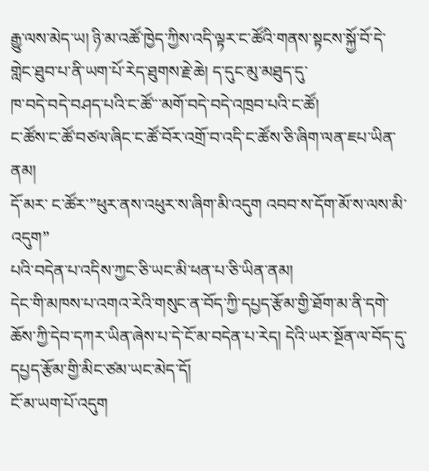རྒྱུ་ལས་མེད་ཡ། ཉི་མ་འཚོ་ཁྱེད་ཀྱིས་འདི་ལྟར་ང་ཚོའི་གནས་སྟངས་སྐྱོ་བོ་དེ་གླེང་ཐུབ་པ་ནི་ཡག་པོ་རེད་ཐུགས་རྗེ་ཆེ། ད་དུང་མུ་མཐུད་དུ་
ཁ་བདེ་བདེ་བཤད་པའི་ང་ཚོ་་་མགོ་བདེ་བདེ་འཁྲབ་པའི་ང་ཚོ།
ང་ཚོས་ང་ཚོ་བཙལ་ཞིང་ང་ཚོ་བོར་འགྲོ་བ་འདི་ང་ཚོས་ཅི་ཞིག་ལན་ཇཔ་ཡིན་ནམ།
དོ་མར་ ང་ཚོར་”ཕུར་ནས་འཕུར་ས་ཞིག་མི་འདུག འབབ་ས་དོག་མོ་ས་ལས་མི་འདུག”
པའི་བདེན་པ་འདིས་ཀྱང་ཅི་ཡང་མི་ཕན་པ་ཅི་ཡིན་ནམ།
དེང་གི་མཁས་པ་འགའ་རེའི་གསུང་ན་བོད་ཀྱི་དཔྱད་རྩོམ་གྱི་ཐོག་མ་ནི་དགེ་ཆོས་ཀྱི་དེབ་དཀར་ཡིན་ཞེས་པ་དེ་ངོ་མ་བདེན་པ་རེད། དེའི་ཡར་སྔོན་ལ་བོད་དུ་དཔྱད་རྩོམ་གྱི་མིང་ཙམ་ཡང་མེད་དོ།
ངོ་མ་ཡག་པོ་འདུག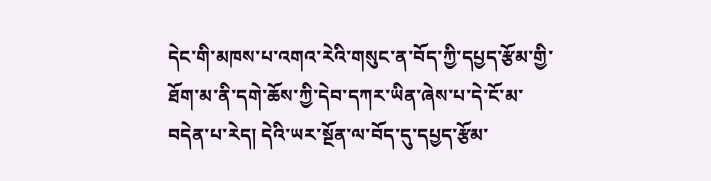དེང་གི་མཁས་པ་འགའ་རེའི་གསུང་ན་བོད་ཀྱི་དཔྱད་རྩོམ་གྱི་ཐོག་མ་ནི་དགེ་ཆོས་ཀྱི་དེབ་དཀར་ཡིན་ཞེས་པ་དེ་ངོ་མ་བདེན་པ་རེད། དེའི་ཡར་སྔོན་ལ་བོད་དུ་དཔྱད་རྩོམ་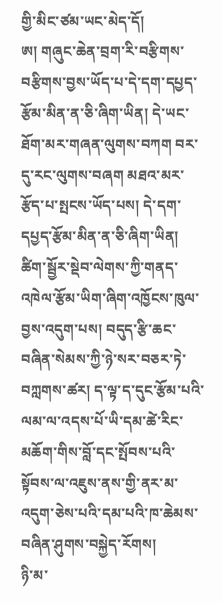གྱི་མིང་ཙམ་ཡང་མེད་དོ།
ཨ། གཞུང་ཆེན་བྲག་རི་བརྩིགས་བརྩིགས་བྱས་ཡོད་པ་དེ་དག་དཔྱད་རྩོམ་མིན་ན་ཅི་ཞིག་ཡིན། དེ་ཡང་ཐོག་མར་གཞན་ལུགས་བཀག བར་དུ་རང་ལུགས་བཞག མཐའ་མར་རྩོད་པ་སྤངས་ཡོད་པས། དེ་དག་དཔྱད་རྩོམ་མིན་ན་ཅི་ཞིག་ཡིན།
ཚིག་སྦྱོར་སྡེབ་ལེགས་ཀྱི་གནད་འཁེལ་རྩོམ་ཡིག་ཞིག་འཁྱོངས་ཁུལ་བྱས་འདུག་པས། བདུད་རྩི་ཆང་བཞིན་སེམས་ཀྱི་ཉེ་སར་བཅར་ཏེ་བཀླགས་ཚར། ད་ལྟ་ད་དུང་རྩོམ་པའི་ལམ་ལ་འདས་པོ་ཡི་དམ་ཚེ་རིང་མཆོག་གིས་བློ་དང་སྤོབས་པའི་སྟོབས་ལ་འཇུས་ནས་གྱི་ནར་མ་འདུག་ཅེས་པའི་དམ་པའི་ཁ་ཆེམས་བཞིན་ཤུགས་བསྐྱེད་རོགས།
ཉི་མ་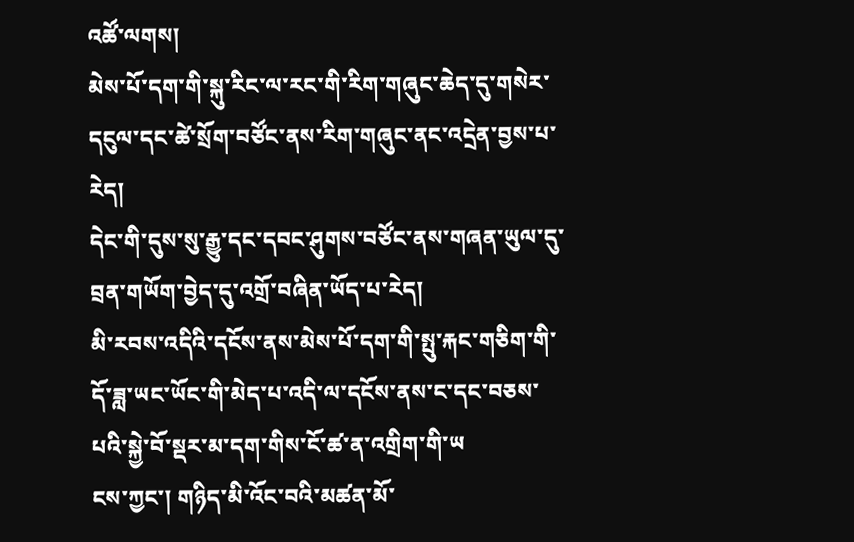འཚོ་ལགས།
མེས་པོ་དག་གི་སྐུ་རིང་ལ་རང་གི་རིག་གཞུང་ཆེད་དུ་གསེར་དངུལ་དང་ཚེ་སྲོག་བཙོང་ནས་རིག་གཞུང་ནང་འདྲེན་བྱས་པ་རེད།
དེང་གི་དུས་སུ་རྒྱུ་དང་དབང་ཤུགས་བཙོང་ནས་གཞན་ཡུལ་དུ་བྲན་གཡོག་བྱེད་དུ་འགྲོ་བཞིན་ཡོད་པ་རེད།
མི་རབས་འདིའི་དངོས་ནས་མེས་པོ་དག་གི་སྤུ་རྐང་གཅིག་གི་དོ་ཟླ་ཡང་ཡོང་གི་མེད་པ་འདི་ལ་དངོས་ནས་ང་དང་བཅས་པའི་སྐྱེ་བོ་སྡར་མ་དག་གིས་ངོ་ཚ་ན་འགྲིག་གི་ཡ
ངས་ཀྱང་། གཉིད་མི་འོང་བའི་མཚན་མོ་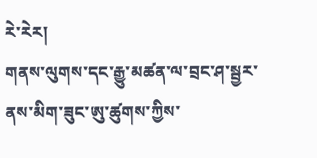རེ་རེར།
གནས་ལུགས་དང་རྒྱུ་མཚན་ལ་བྲང་ཤ་སྦྱར་ནས་མིག་ཟུང་ཨུ་ཚུགས་ཀྱིས་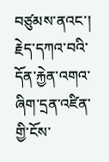བཙུམས་ནའང་།
རྗེད་དཀའ་བའི་དོན་རྐྱེན་འགའ་ཞིག་དྲན་འཛིན་གྱི་ངོས་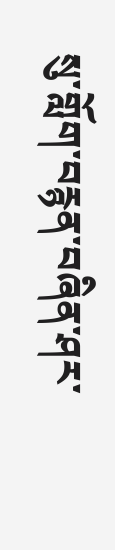སུ་གློག་བརྙན་བཞིན་ཤར་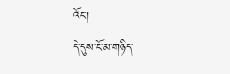འོང་།
དེ་དུས་ངོ་མ་གཉིད་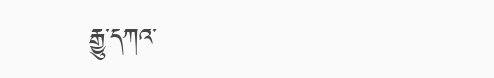རྒྱུ་དཀའ་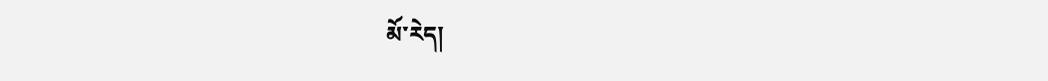མོ་རེད།